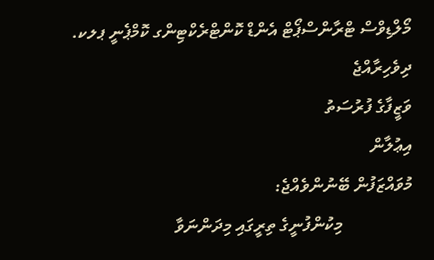މޯލްޑިވްސް ޓްރާންސްޕޯޓް އެންޑް ކޮންޓްރެކްޓިންގ ކޮމްޕެނީ ޕލކ.
ދިވެހިރާއްޖެ
ވަޒީފާގެ ފުރުސަތު
އިޢުލާން
މުވައްޒަފުން ބޭނުންވެއްޖެ:
                މިކުންފުނީގެ ތިރީގައި މިދަންނަވާ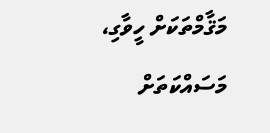މަޤާމްތަކަށް ހީވާގި، މަސައްކަތަށް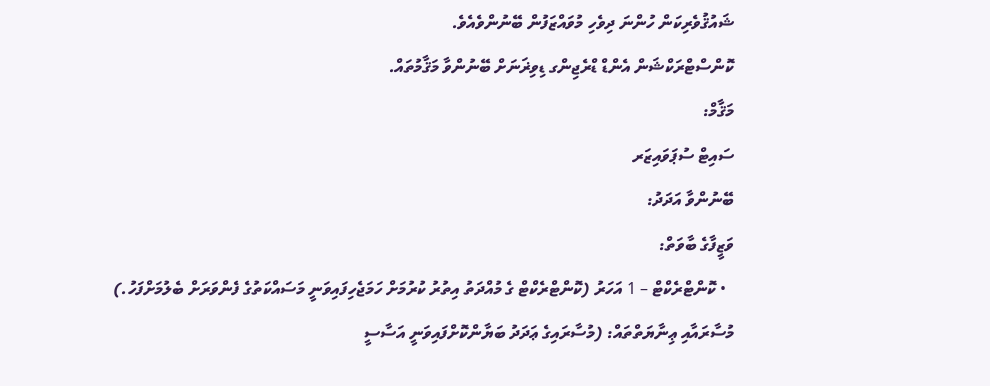ޝައުޤުވެރިކަން ހުންނަ ދިވެހި މުވައްޒަފުން ބޭނުންވެއެވެ.
ކޮންސްޓްރަކްޝަން އެންޑް ޑްރެޖިންގ ޑިވިޜަނަށް ބޭނުންވާ މަޤާމުތައް.
މަޤާމް:
ސައިޓް ސުޕަވައިޒަރ
ބޭނުންވާ އަދަދު:
ވަޒީފާގެ ބާވަތް:
  • ކޮންޓްރެކްޓް – 1 އަހަރު (ކޮންޓްރެކްޓް ގެ މުއްދަތު އިތުރު ކުރުމަށް ހަމަޖެހިފައިވަނީ މަސައްކަތުގެ ފެންވަރަށް ބެލުމަށްފަހު.)
މުސާރައާއި ޢިނާޔަތްތައް: (މުސާރައިގެ ޢަދަދު ބަޔާންކޮށްފައިވަނީ އަސާސީ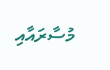މުސާރައާއި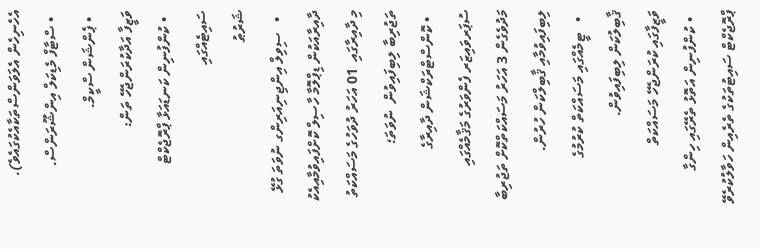އެހެނިހެން އެލަވަންސްތަކާއެކުގައެވެ).
  • ސްޓާފް މެޑިކަލް އިންޝޫރަންސް.
  • ޕެންޝަން ސްކީމް.
ވަޒީފާ އަދާކުރަންޖެހޭ ތަން:
  • ކުންފުނިން ކަނޑައަޅާ ޕްރޮޖެކްޓް ސައިޓެއްގައި
ޝަރުޠު
  •   ސިވިލް އިންޖިނިއަރިންގ ނުވަތަ ގުޅޭ ދާއިރާއަކުން ޑިޕްލޮމާ ހާސިލް ކޮށްފައިވުމާއިއެކު މި ދާއިރާގައި  01 އަހަރު ދުވަހުގެ މަސައްކަތު ތަޖުރިބާ ލިބިފައިވުން  ނުވަތަ؛
  • ކޮންސްޓްރަކްޝަން ދާއިރާގެ ސުޕަރވައިޒަރ ފެންވަރުގެ މަޤާމެއްގައި މަދުވެގެން 3 އަހަރު މަސައްކަތްކޮށް ތަޖުރިބާ ލިބިފައިވުމާއި ޤާބިލްކަން ހުރުން.
  •   ޓީމެއްގައި މަސައްކަތް ކުރުމުގެ ޤާބިލުކަން ލިބިފައިވުން.
ވަޒީފާގައި ކުރަންޖެހޭ މަސައްކަތް
  • ކުންފުނިން އަތޮޅު ތެރޭގައި ހިންގާ ޕްރޮޖެކްޓް ސައިޓުތަކުގެ ތެރެއިން ހަވާލުކުރެވޭ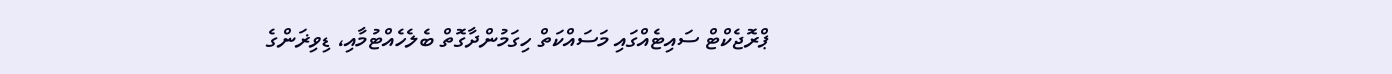ޕްރޮޖެކްޓް ސައިޓެއްގައި މަސައްކަތް ހިގަމުންދާގޮތް ބެލެހެއްޓުމާއި، ޑިވިޜަންގެ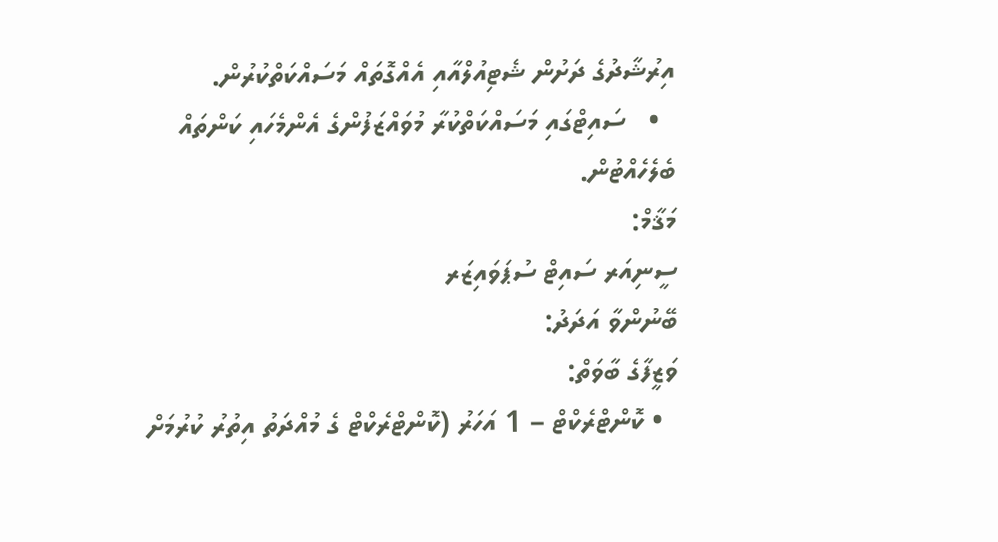އިރުޝާދުގެ ދަށުން ޝެޓިއުލްއާއި އެއްގޮތައް މަސައްކަތްކުރުން.
  •   ސައިޓްގައި މަސައްކަތްކުރާ މުވައްޒަފުންގެ އެންމެހައި ކަންތައް ބެލެހެއްޓުން.
މަޤާމް:
ސީނިއަރ ސައިޓް ސުޕަވައިޒަރ
ބޭނުންވާ އަދަދު:
ވަޒީފާގެ ބާވަތް:
  • ކޮންޓްރެކްޓް – 1 އަހަރު (ކޮންޓްރެކްޓް ގެ މުއްދަތު އިތުރު ކުރުމަށް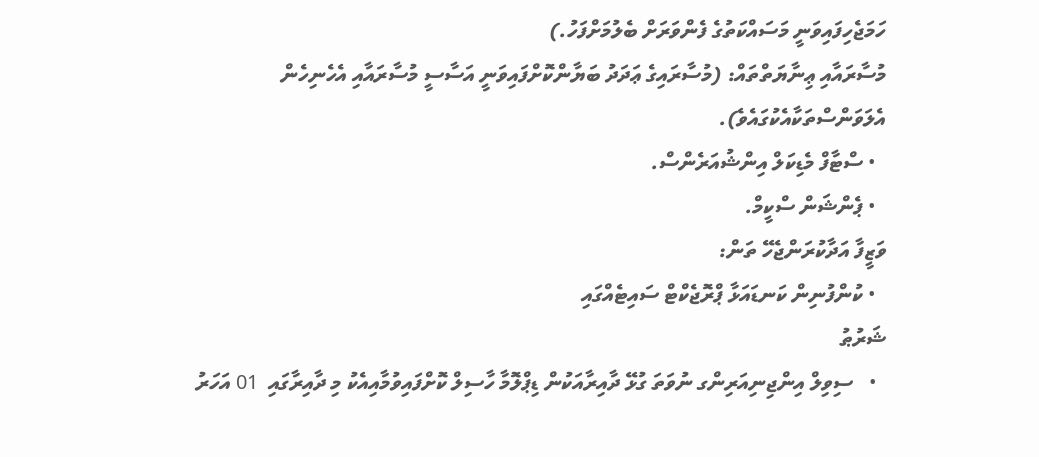ހަމަޖެހިފައިވަނީ މަސައްކަތުގެ ފެންވަރަށް ބެލުމަށްފަހު.)
މުސާރައާއި ޢިނާޔަތްތައް: (މުސާރައިގެ ޢަދަދު ބަޔާންކޮށްފައިވަނީ އަސާސީ މުސާރައާއި އެހެނިހެން އެލަވަންސްތަކާއެކުގައެވެ).
  • ސްޓާފް މެޑިކަލް އިންޝުއަރެންސް.
  • ޕެންޝަން ސްކީމް.
ވަޒީފާ އަދާކުރަންޖެހޭ ތަން:
  • ކުންފުނިން ކަނޑައަޅާ ޕްރޮޖެކްޓް ސައިޓެއްގައި
ޝަރުޠު
  •   ސިވިލް އިންޖިނިއަރިންގ ނުވަތަ ގުޅޭ ދާއިރާއަކުން ޑިޕްލޮމާ ހާސިލް ކޮށްފައިވުމާއިއެކު މި ދާއިރާގައި  01 އަހަރު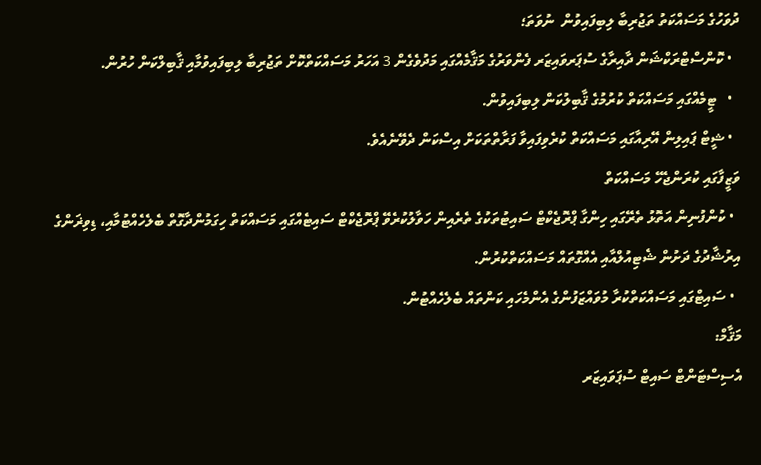ދުވަހުގެ މަސައްކަތު ތަޖުރިބާ ލިބިފައިވުން  ނުވަތަ؛
  • ކޮންސްޓްރަކްޝަން ދާއިރާގެ ސުޕަރވައިޒަރ ފެންވަރުގެ މަޤާމެއްގައި މަދުވެގެން 3 އަހަރު މަސައްކަތްކޮށް ތަޖުރިބާ ލިބިފައިވުމާއި ޤާބިލްކަން ހުރުން.
  •   ޓީމެއްގައި މަސައްކަތް ކުރުމުގެ ޤާބިލުކަން ލިބިފައިވުން.
  • ޝީޓް ޕައިލިން އޭރިއާގައި މަސައްކަތް ކުރެވިފައިވާ ފަރާތްތަކަށް އިސްކަން ދެވޭނެއެވެ.
ވަޒީފާގައި ކުރަންޖެހޭ މަސައްކަތް
  • ކުންފުނިން އަތޮޅު ތެރޭގައި ހިންގާ ޕްރޮޖެކްޓް ސައިޓުތަކުގެ ތެރެއިން ހަވާލުކުރެވޭ ޕްރޮޖެކްޓް ސައިޓެއްގައި މަސައްކަތް ހިގަމުންދާގޮތް ބެލެހެއްޓުމާއި، ޑިވިޜަންގެ އިރުޝާދުގެ ދަށުން ޝެޓިއުލްއާއި އެއްގޮތައް މަސައްކަތްކުރުން.
  • ސައިޓްގައި މަސައްކަތްކުރާ މުވައްޒަފުންގެ އެންމެހައި ކަންތައް ބެލެހެއްޓުން.
މަޤާމް:
އެސިސްޓަންޓް ސައިޓް ސުޕަވައިޒަރ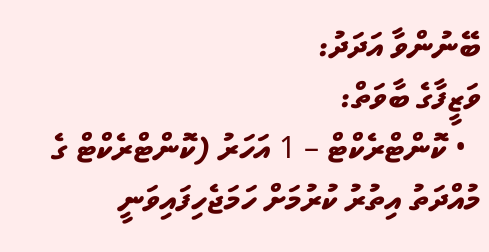ބޭނުންވާ އަދަދު:
ވަޒީފާގެ ބާވަތް:
  • ކޮންޓްރެކްޓް – 1 އަހަރު (ކޮންޓްރެކްޓް ގެ މުއްދަތު އިތުރު ކުރުމަށް ހަމަޖެހިފައިވަނީ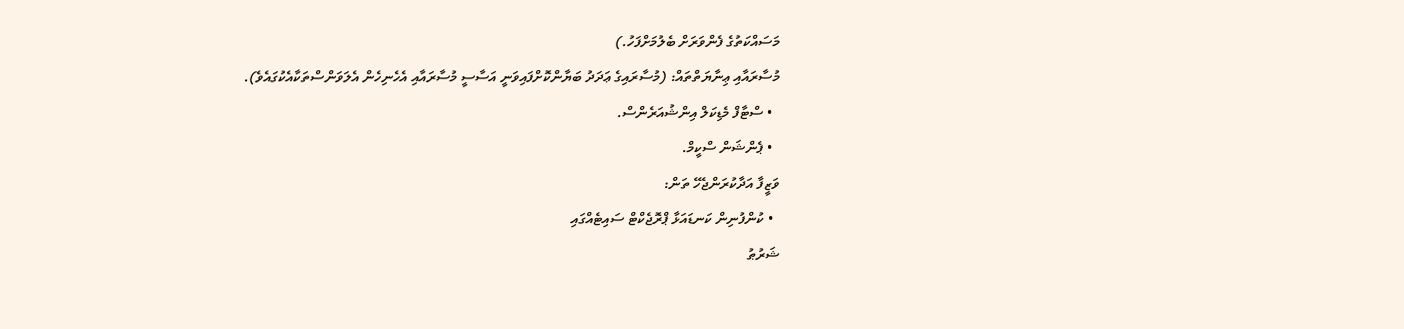މަސައްކަތުގެ ފެންވަރަށް ބެލުމަށްފަހު.)
މުސާރައާއި ޢިނާޔަތްތައް: (މުސާރައިގެ ޢަދަދު ބަޔާންކޮށްފައިވަނީ އަސާސީ މުސާރައާއި އެހެނިހެން އެލަވަންސްތަކާއެކުގައެވެ).
  • ސްޓާފް މެޑިކަލް އިންޝުއަރެންސް.
  • ޕެންޝަން ސްކީމް.
ވަޒީފާ އަދާކުރަންޖެހޭ ތަން:
  • ކުންފުނިން ކަނޑައަޅާ ޕްރޮޖެކްޓް ސައިޓެއްގައި
ޝަރުޠު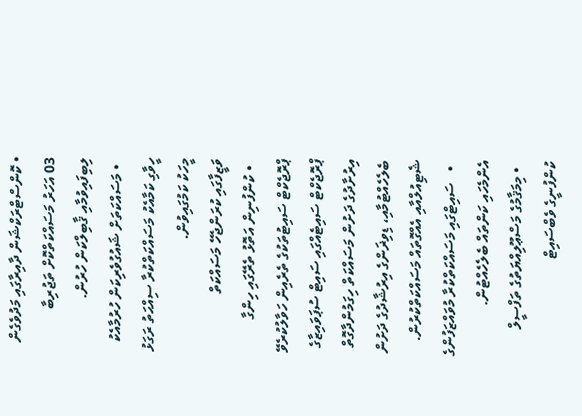• ކޮންސްޓްރަކްޝަން ދާއިރާގައި މަދުވެގެން 03 އަހަރު މަސައްކަތްކޮށް ތަޖުރިބާ ލިބިފައިވުމާއި ޤާބިލްކަން ހުރުން.
  • މަސައްކަތަށް ޝައުގުވެރިކަން ހުރުމާއެކު ހީވާގި ކަމާއެކު މަސައްކަތްކުރާ ސިއްޙަތު ރަގަޅު މީހަކު ކަމުގައިވުން.
ވަޒީފާގައި ކުރަންޖެހޭ މަސައްކަތް
  • ކުންފުނިން އަތޮޅު ތެރޭގައި ހިންގާ ޕްރޮޖެކްޓް ސައިޓުތަކުގެ ތެރެއިން ހަވާލުކުރެވޭ ޕްރޮޖެކްޓް ސައިޓެއްގައި ސައިޓް ސުޕަވައިޒާގެ އިރުށާދުގެ ދަށުން މަސައްކަތް ހިގަމުންދާގޮތް ބެލެހެއްޓުމާއި، ޑިވިޜަންގެ އިރުޝާދުގެ ދަށުން ޝެޓިއުލްއާއި އެއްގޮތައް މަސައްކަތްކުރުން.
  •   ސައިޓްގައި މަސައްކަތްކުރާ މުވައްޒަފުންގެ އެންމެހައި ކަންތައް ބެލެހެއްޓުން.
  • މިމަޤާމުގެ މަސްޢޫލިއްޔަތުގެ ތަފްސީލް ކުންފުނީގެ ވެބްސައިޓް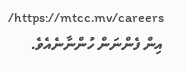https://mtcc.mv/careers/  އިން ފެންނަން ހުންނާނެއެވެ.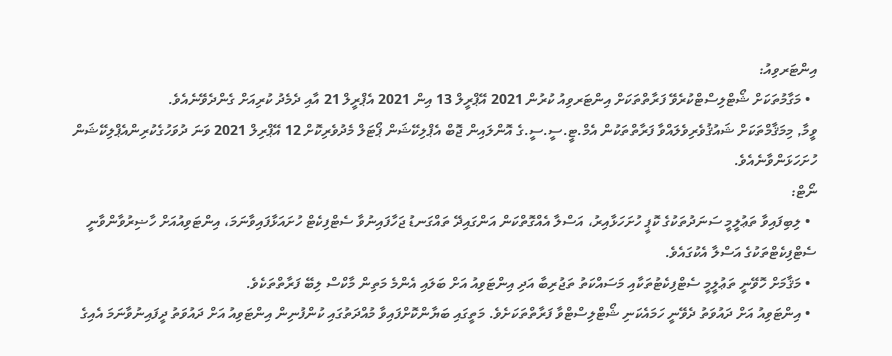އިންޓަރވިއު:
  • މަގާމުތަކަށް ޝޯޓްލިސްޓްކުރެވޭ ފަރާތްތަކަށް އިންޓަރވިއު ކުރުން 2021 އޭޕްރީލް 13 އިން 2021 އެޕްރީލް 21 އާއި ދެމެދު ކުރިއަށް ގެންދެވޭނެއެވެ.
ވީމާ, މިމަޤާމްތަކަށް ޝައުޤުވެރިވެލައްވާ ފަރާތްތަކުން އެމް.ޓީ.ސީ.ސީ.ގެ އޮންލައިން ޖޮބް އެޕްލިކޭޝަން ޕޯޓަލް މެދުވެރިކޮށް 12 އޭޕްރިލް 2021 ވަނަ ދުވަހުގެކުރިންއެޕްލިކޭޝަން ހުށަހަޅަންވާނެއެވެ.
ނޯޓް:
  • ލިބިފައިވާ ތަޢުލީމީ ސަނަދުތަކުގެ ކޮޕީ ހުށަހަޅާއިރު، އަސްލާ އެއްގޮތްކަން އަންގައިދޭ ތައްގަނޑު ޖަހާފައިނުވާ ސެޓްފިކެޓް ހުށައަޅާފައިވާނަމަ، އިންޓަވިއުއަށް ހާޟިރުވާންވާނީ ސެޓްފިކެޓްތަކުގެ އަސްލާ އެކުގައެވެ.
  • މަޤާމަށް ހޮވޭނީ ތަޢުލީމީ ސެޓްފިކެޓުތަކާއި މަސައްކަތު ތަޖުރިބާ އަދި އިންޓަވިއު އަށް ބަލައި އެންމެ މަތިން މާކްސް ލިބޭ ފަރާތްތަކެވެ.
  • އިންޓަވިއު އަށް ދައުވަތު ދެވޭނީ ހަމައެކަނި ޝޯޓްލިސްޓްވާ ފަރާތްތަކަށެވެ. މަތީގައި ބަޔާންކޮށްފައިވާ މުއްދަތުގައި ކުންފުނިން އިންޓަވިއު އަށް ދައުވަތު ދީފައިނުވާނަމަ އެއިގެ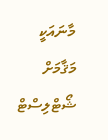މާނައަކީ މަޤާމަށް ޝޯޓްލިސްޓް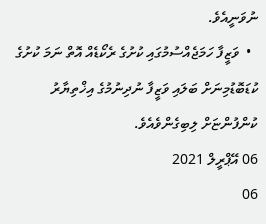ނުވަނީއެވެ.
  •  ވަޒީފާ ހަމަޖެއްސުމުގައި ކުށުގެ ރެކޯޑެއް އޮތް ނަމަ ކުށުގެ ކުޑަބޮޑުމިނަށް ބަލައި ވަޒީފާ ނުދިނުމުގެ އިޚްތިޔާރު ކުންފުންޏަށް ލިބިގެންވެއެވެ.
06 އޭޕްރީލް 2021
06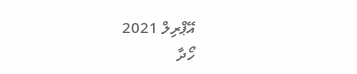އޭޕްރިލް 2021
ހޯދާ